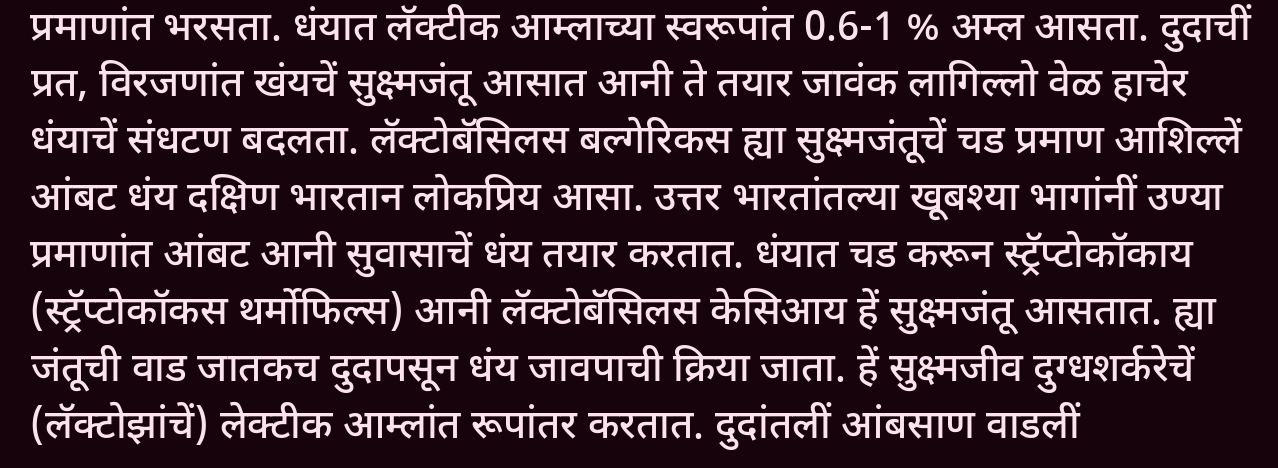प्रमाणांत भरसता. धंयात लॅक्टीक आम्लाच्या स्वरूपांत 0.6-1 % अम्ल आसता. दुदाचीं प्रत, विरजणांत खंयचें सुक्ष्मजंतू आसात आनी ते तयार जावंक लागिल्लो वेळ हाचेर धंयाचें संधटण बदलता. लॅक्टोबॅसिलस बल्गेरिकस ह्या सुक्ष्मजंतूचें चड प्रमाण आशिल्लें आंबट धंय दक्षिण भारतान लोकप्रिय आसा. उत्तर भारतांतल्या खूबश्या भागांनीं उण्या प्रमाणांत आंबट आनी सुवासाचें धंय तयार करतात. धंयात चड करून स्ट्रॅप्टोकॉकाय (स्ट्रॅप्टोकॉकस थर्मोफिल्स) आनी लॅक्टोबॅसिलस केसिआय हें सुक्ष्मजंतू आसतात. ह्या जंतूची वाड जातकच दुदापसून धंय जावपाची क्रिया जाता. हें सुक्ष्मजीव दुग्धशर्करेचें (लॅक्टोझांचें) लेक्टीक आम्लांत रूपांतर करतात. दुदांतलीं आंबसाण वाडलीं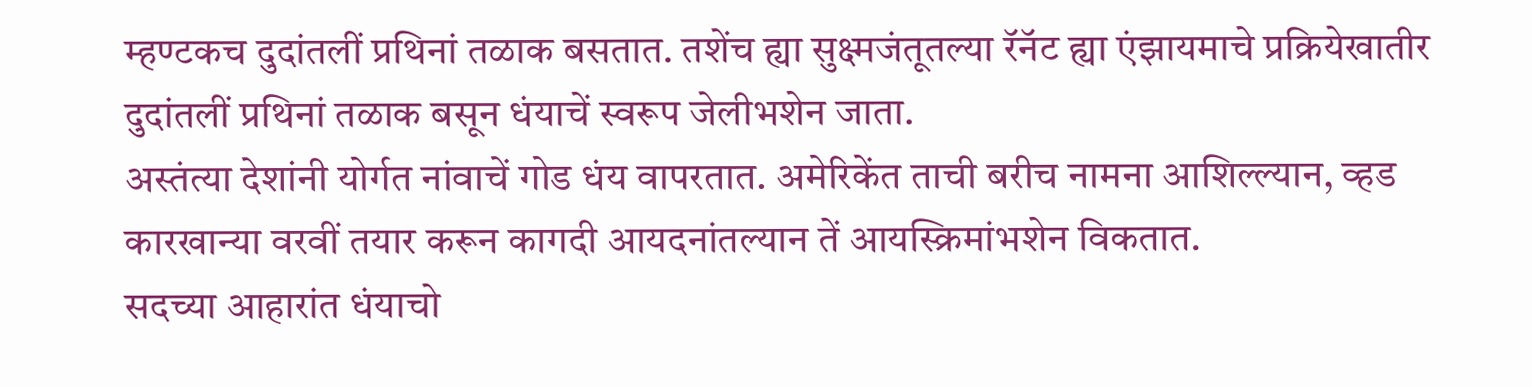म्हण्टकच दुदांतलीं प्रथिनां तळाक बसतात. तशेंच ह्या सुक्ष्मजंतूतल्या रॅनॅट ह्या एंझायमाचे प्रक्रियेखातीर दुदांतलीं प्रथिनां तळाक बसून धंयाचें स्वरूप जेलीभशेन जाता.
अस्तंत्या देशांनी योर्गत नांवाचें गोड धंय वापरतात. अमेरिकेंत ताची बरीच नामना आशिल्ल्यान, व्हड कारखान्या वरवीं तयार करून कागदी आयदनांतल्यान तें आयस्क्रिमांभशेन विकतात.
सदच्या आहारांत धंयाचो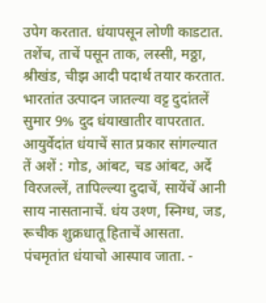उपेग करतात. धंयापसून लोणी काडटात. तशेंच, ताचें पसून ताक, लस्सी, मठ्ठा, श्रीखंड, चीझ आदी पदार्थ तयार करतात. भारतांत उत्पादन जातल्या वट्ट दुदांतलें सुमार 9% दुद धंयाखातीर वापरतात.
आयुर्वेदांत धंयाचें सात प्रकार सांगल्यात तें अशें : गोड, आंबट, चड आंबट, अर्दे विरजल्लें, तापिल्ल्या दुदाचें, सायेंचें आनी साय नासतानाचें. धंय उश्ण, स्निग्ध, जड, रूचीक शुक्रधातू हिताचें आसता.
पंचमृतांत धंयाचो आस्पाव जाता. -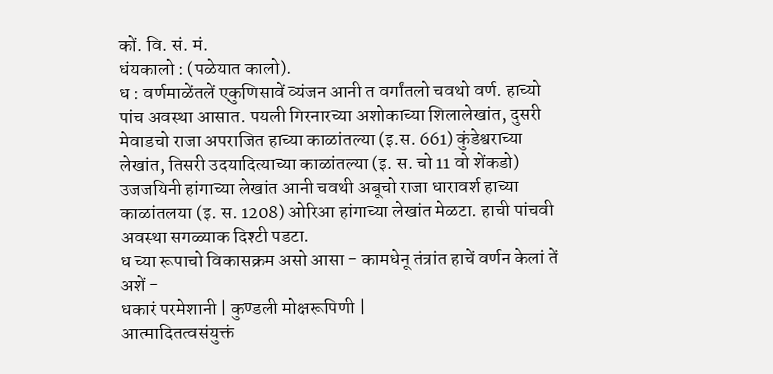कों. वि. सं. मं.
धंयकालो : (पळेयात कालो).
ध : वर्णमाळेंतलें एकुणिसावें व्यंजन आनी त वर्गांतलो चवथो वर्ण. हाच्यो पांच अवस्था आसात. पयली गिरनारच्या अशोकाच्या शिलालेखांत, दुसरी मेवाडचो राजा अपराजित हाच्या काळांतल्या (इ.स. 661) कुंडेश्वराच्या लेखांत, तिसरी उदयादित्याच्या काळांतल्या (इ. स. चो 11 वो शेंकडो) उजजयिनी हांगाच्या लेखांत आनी चवथी अबूचो राजा धारावर्श हाच्या काळांतलया (इ. स. 1208) ओरिआ हांगाच्या लेखांत मेळटा. हाची पांचवी अवस्था सगळ्याक दिश्टी पडटा.
ध च्या रूपाचो विकासक्रम असो आसा - कामधेनू तंत्रांत हाचें वर्णन केलां तें अशें -
धकारं परमेशानी | कुण्डली मोक्षरूपिणी |
आत्मादितत्वसंयुक्तं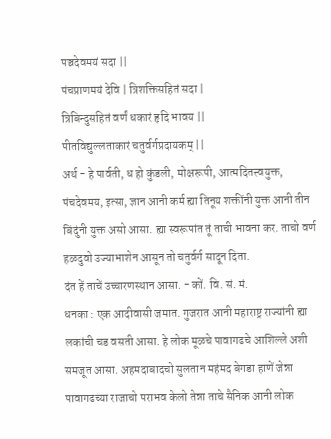पञ्चदेवमयं सदा ||
पंचप्राणमयं देवि | त्रिशक्तिसहितं सदा |
त्रिबिन्दुसहितं वर्णं धकारं हृदि भावय ||
पीतविद्युल्लताकारं चतुर्वर्गप्रदायकम् ||
अर्थ - हे पार्वती, ध हो कुंडली, मोक्षरूपी, आत्मदितत्त्वयुक्त, पंचदेवमय, इत्सा, ज्ञान आनी कर्म ह्या तिनूय शक्तींनी युक्त आनी तीन बिंदुंनी युक्त असो आसा. ह्या स्वरूपांत तूं ताची भावना कर. ताचो वर्ण हळदुवो उज्याभाशेन आसून तो चतुर्वर्ग सादून दिता.
दंत हें ताचें उच्चारणस्थान आसा. - कों. वि. सं. मं.
धनका : एक आदीवासी जमात. गुजरात आनी महाराष्ट्र राज्यांनी ह्या लकांची चड वसती आसा. हे लोक मूळचे पावागढचे आशिल्ले अशी समजूत आसा. अहमदाबादचो सुलतान महंमद बेगडा हाणें जेन्ना पावागढच्या राजाचो पराभव केलो तेन्ना ताचे सैनिक आनी लोक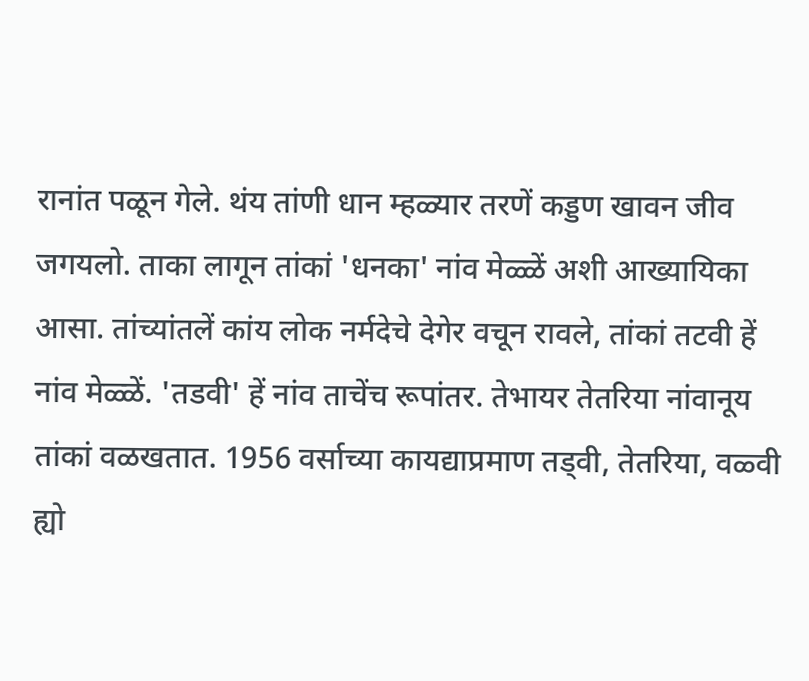रानांत पळून गेले. थंय तांणी धान म्हळ्यार तरणें कड्डण खावन जीव जगयलो. ताका लागून तांकां 'धनका' नांव मेळ्ळें अशी आख्यायिका आसा. तांच्यांतलें कांय लोक नर्मदेचे देगेर वचून रावले, तांकां तटवी हें नांव मेळ्ळें. 'तडवी' हें नांव ताचेंच रूपांतर. तेभायर तेतरिया नांवानूय तांकां वळखतात. 1956 वर्साच्या कायद्याप्रमाण तड्वी, तेतरिया, वळ्वी ह्यो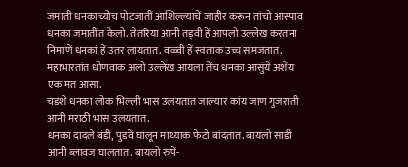जमाती धनकाच्योच पोटजातीं आशिल्ल्याचें जाहीर करून तांचो आस्पाव धनका जमातींत केलो. तेतरिया आनी तड्वी हें आपलो उल्लेख करतना निमाणें धनकां हें उतर लायतात. वळ्वी हें स्वताक उच्च समजतात. महाभारतांत धोणवाक अलो उल्लेख आयला तेंच धनका आसुंये अशेंय एक मत आसा.
चडशे धनका लोक भिल्ली भास उलयतात जाल्यार कांय जाण गुजराती आनी मराठी भास उलयतात.
धनका दादले बंडी, पुडवें घालून माथ्याक फेटो बांदतात. बायलो साडी आनी ब्लावज घालतात. बायलो रुपें-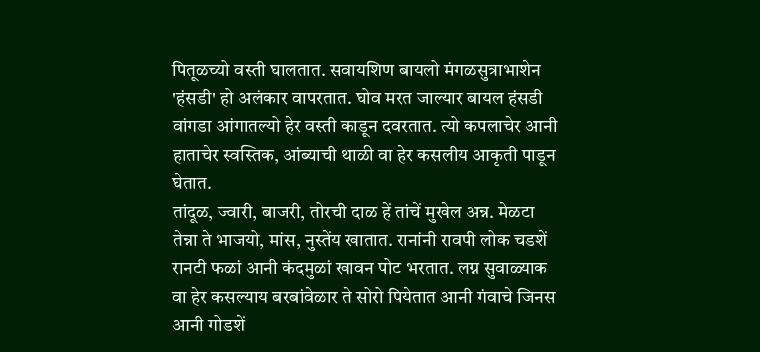पितूळच्यो वस्ती घालतात. सवायशिण बायलो मंगळसुत्राभाशेन 'हंसडी' हो अलंकार वापरतात. घोव मरत जाल्यार बायल हंसडी वांगडा आंगातल्यो हेर वस्ती काडून दवरतात. त्यो कपलाचेर आनी हाताचेर स्वस्तिक, आंब्याची थाळी वा हेर कसलीय आकृती पाडून घेतात.
तांदूळ, ज्वारी, बाजरी, तोरची दाळ हें तांचें मुखेल अन्न. मेळटा तेन्ना ते भाजयो, मांस, नुस्तेंय खातात. रानांनी रावपी लोक चडशें रानटी फळां आनी कंदमुळां खावन पोट भरतात. लग्न सुवाळ्याक वा हेर कसल्याय बरबांवेळार ते सोरो पियेतात आनी गंवाचे जिनस आनी गोडशें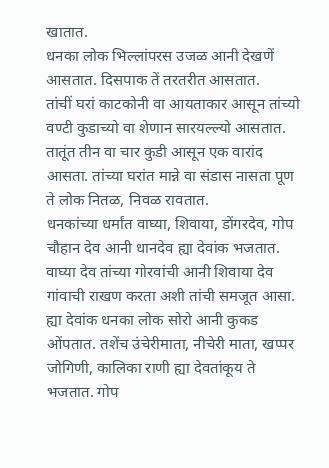खातात.
धनका लोक भिल्लांपरस उजळ आनी देखणें आसतात. दिसपाक तें तरतरीत आसतात.
तांचीं घरां काटकोनी वा आयताकार आसून तांच्यो वण्टी कुडाच्यो वा शेणान सारयल्ल्यो आसतात. तातूंत तीन वा चार कुडी आसून एक वारांद आसता. तांच्या घरांत मान्ने वा संडास नासता पूण ते लोक नितळ, निवळ रावतात.
धनकांच्या धर्मांत वाघ्या, शिवाया, डोंगरदेव, गोप चौहान देव आनी धानदेव ह्या देवांक भजतात. वाघ्या देव तांच्या गोरवांची आनी शिवाया देव गांवाची राखण करता अशी तांची समजूत आसा. ह्या देवांक धनका लोक सोरो आनी कुकड ओंपतात. तशेंच उंचेरीमाता, नीचेरी माता, खप्पर जोगिणी, कालिका राणी ह्या देवतांकूय ते भजतात. गोप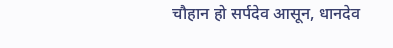चौहान हो सर्पदेव आसून, धानदेव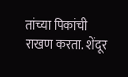तांच्या पिकांची राखण करता. शेंदूर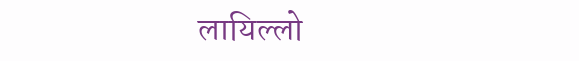लायिल्लो